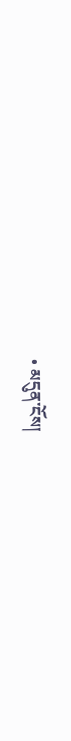• མདུན་ངོས།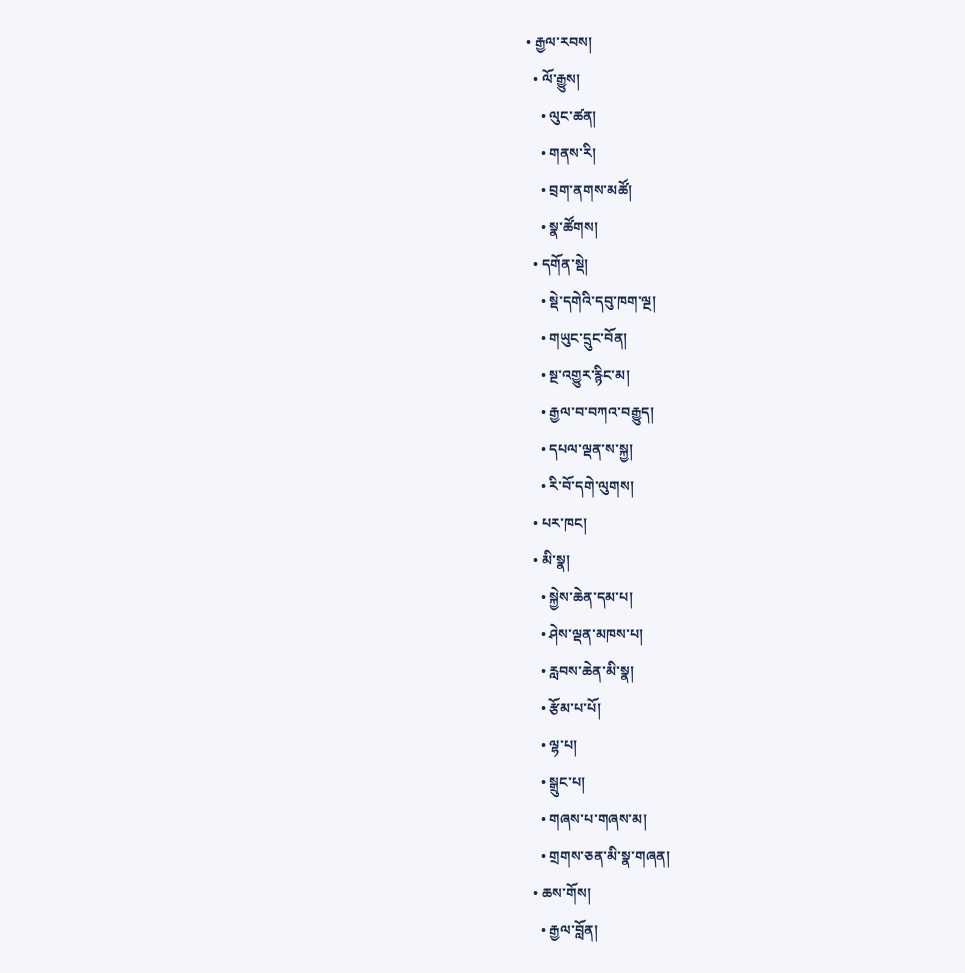• རྒྱལ་རབས།
  • ལོ་རྒྱུས།
    • ལུང་ཚན།
    • གནས་རི།
    • བྲག་ནགས་མཚོ།
    • སྣ་ཚོགས།
  • དགོན་སྡེ།
    • སྡེ་དགེའི་དབུ་ཁག་ལྔ།
    • གཡུང་དྲུང་བོན།
    • སྔ་འགྱུར་རྙིང་མ།
    • རྒྱལ་བ་བཀའ་བརྒྱུད།
    • དཔལ་ལྡན་ས་སྐྱ།
    • རི་བོ་དགེ་ལུགས།
  • པར་ཁང།
  • མི་སྣ།
    • སྐྱེས་ཆེན་དམ་པ།
    • ཤེས་ལྡན་མཁས་པ།
    • རླབས་ཆེན་མི་སྣ།
    • རྩོམ་པ་པོ།
    • ལྷ་པ།
    • སྒྲུང་པ།
    • གཞས་པ་གཞས་མ།
    • གྲགས་ཅན་མི་སྣ་གཞན།
  • ཆས་གོས།
    • རྒྱལ་བློན།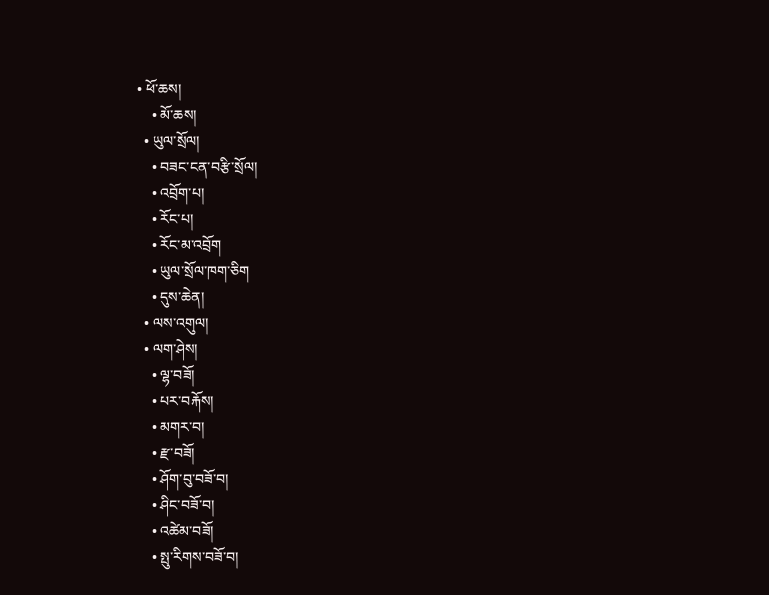• ཕོ་ཆས།
    • མོ་ཆས།
  • ཡུལ་སྲོལ།
    • བཟང་ངན་བརྩི་སྲོལ།
    • འབྲོག་པ།
    • རོང་པ།
    • རོང་མ་འབྲོག
    • ཡུལ་སྲོལ་ཁག་ཅིག
    • དུས་ཆེན།
  • ལས་འགུལ།
  • ལག་ཤེས།
    • ལྷ་བཟོ།
    • པར་བརྐོས།
    • མགར་བ།
    • རྫ་བཟོ།
    • ཤོག་བུ་བཟོ་བ།
    • ཤིང་བཟོ་བ།
    • འཚེམ་བཟོ།
    • སྤུ་རིགས་བཟོ་བ།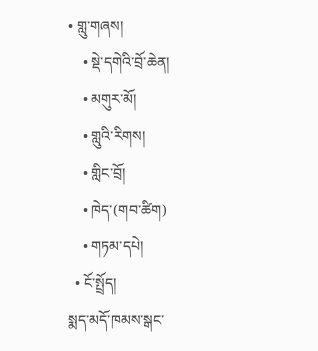• གླུ་གཞས།
    • སྡེ་དགེའི་བྲོ་ཆེན།
    • མགུར་མོ།
    • གླུའི་རིགས།
    • གླིང་བྲོ།
    • ཁེད་(གབ་ཚིག)
    • གཏམ་དཔེ།
  • ངོ་སྤྲོད།
སྨད་མདོ་ཁམས་སྒང་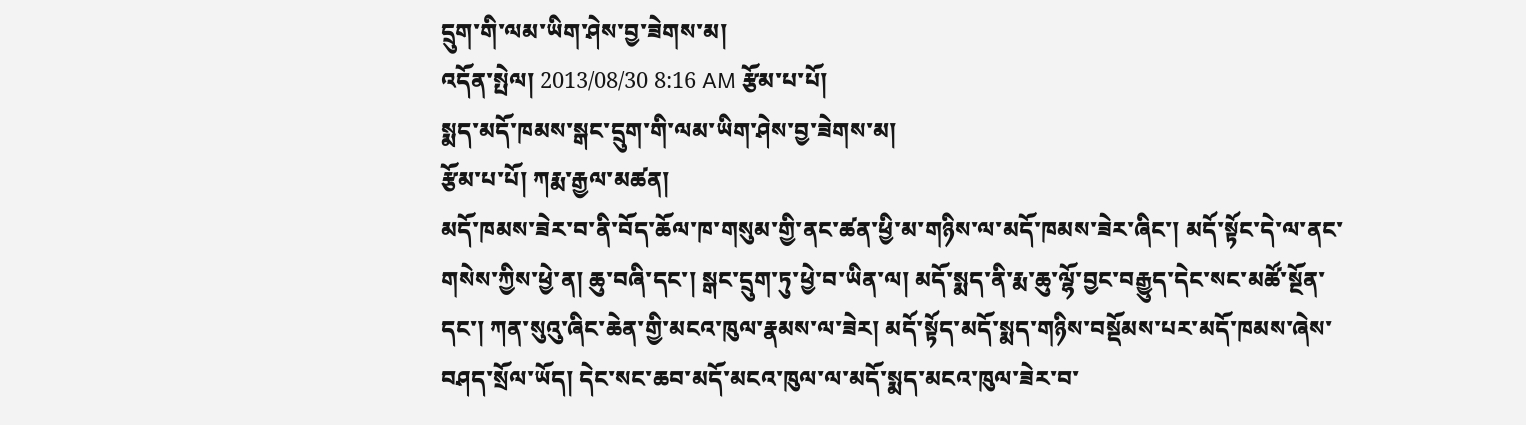དྲུག་གི་ལམ་ཡིག་ཤེས་བྱ་ཟེགས་མ།
འདོན་སྤེལ། 2013/08/30 8:16 AM རྩོམ་པ་པོ།
སྨད་མདོ་ཁམས་སྒང་དྲུག་གི་ལམ་ཡིག་ཤེས་བྱ་ཟེགས་མ།
རྩོམ་པ་པོ། ཀརྨ་རྒྱལ་མཚན།
མདོ་ཁམས་ཟེར་བ་ནི་བོད་ཆོལ་ཁ་གསུམ་གྱི་ནང་ཚན་ཕྱི་མ་གཉིས་ལ་མདོ་ཁམས་ཟེར་ཞིང་། མདོ་སྟོང་དེ་ལ་ནང་གསེས་ཀྱིས་ཕྱེ་ན། ཆུ་བཞི་དང་། སྒང་དྲུག་ཏུ་ཕྱེ་བ་ཡིན་ལ། མདོ་སྨད་ནི་རྨ་ཆུ་ལྷོ་བྱང་བརྒྱུད་དེང་སང་མཚོ་སྔོན་དང་། ཀན་སུའུ་ཞིང་ཆེན་གྱི་མངའ་ཁུལ་རྣམས་ལ་ཟེར། མདོ་སྟོད་མདོ་སྨད་གཉིས་བསྡོམས་པར་མདོ་ཁམས་ཞེས་བཤད་སྲོལ་ཡོད། དེང་སང་ཆབ་མདོ་མངའ་ཁུལ་ལ་མདོ་སྨད་མངའ་ཁུལ་ཟེར་བ་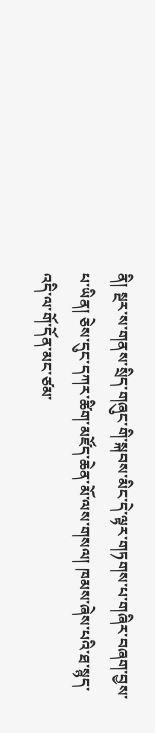ནི། སྔར་ས་གནས་སྲིད་གཞུང་གི་སྐབས་མིང་དེ་ལྟར་གཏགས་པ་གཞིར་བཞག་བྱས་པ་ཡིན། ཅེས་དུང་དཀར་ཚིག་མཛོད་ཆེན་མོ་ལས་གསལ། ཁམས་ཞེས་པའི་ཐ་སྙད་འདི་ལ་གོ་དོན་མང་ཙམ་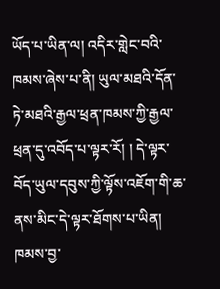ཡོད་པ་ཡིན་ལ། འདིར་གླེང་བའི་ཁམས་ཞེས་པ་ནི། ཡུལ་མཐའི་དོན་ཏེ་མཐའི་རྒྱལ་ཕྲན་ཁམས་ཀྱི་རྒྱལ་ཕྲན་དུ་འབོད་པ་ལྟར་རོ། ། དེ་ལྟར་བོད་ཡུལ་དབུས་ཀྱི་ལྟོས་འཇོག་གི་ཆ་ནས་མིང་དེ་ལྟར་ཐོགས་པ་ཡིན། ཁམས་བྱ་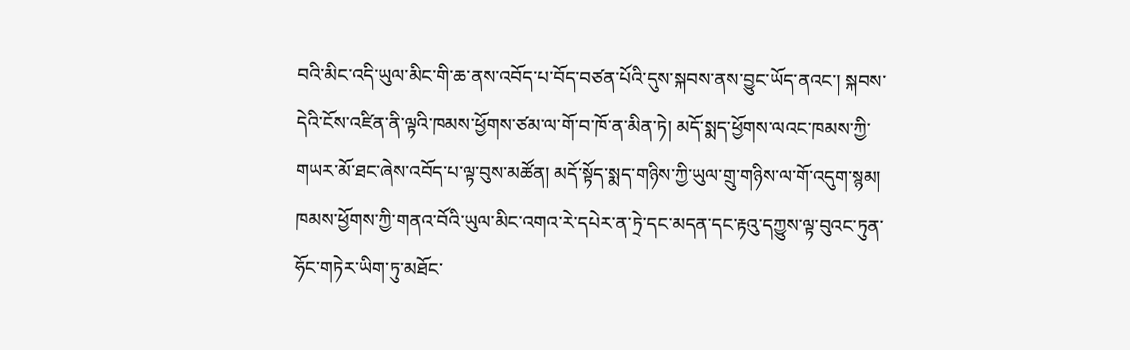བའི་མིང་འདི་ཡུལ་མིང་གི་ཆ་ནས་འབོད་པ་བོད་བཙན་པོའི་དུས་སྐབས་ནས་བྱུང་ཡོད་ནའང་། སྐབས་དེའི་ངོས་འཛིན་ནི་ལྟའི་ཁམས་ཕྱོགས་ཙམ་ལ་གོ་བ་ཁོ་ན་མིན་ཏེ། མདོ་སྨད་ཕྱོགས་ལའང་ཁམས་ཀྱི་གཡར་མོ་ཐང་ཞེས་འབོད་པ་ལྟ་བུས་མཚོན། མདོ་སྟོད་སྨད་གཉིས་ཀྱི་ཡུལ་གྲུ་གཉིས་ལ་གོ་འདུག་སྙམ། ཁམས་ཕྱོགས་ཀྱི་གནའ་བོའི་ཡུལ་མིང་འགའ་རེ་དཔེར་ན་ཏྲེ་དང་མདན་དང་རྟའུ་དཀྱུས་ལྟ་བུའང་ཏུན་ཧོང་གཏེར་ཡིག་ཏུ་མཐོང་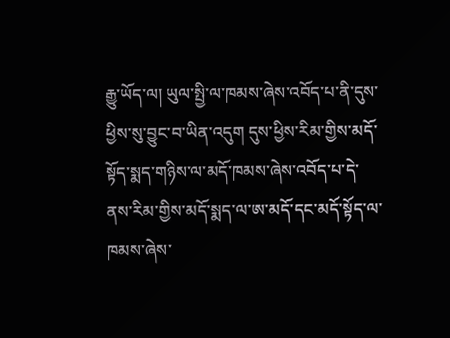རྒྱུ་ཡོད་ལ། ཡུལ་སྤྱི་ལ་ཁམས་ཞེས་འབོད་པ་ནི་དུས་ཕྱིས་སུ་བྱུང་བ་ཡིན་འདུག དུས་ཕྱིས་རིམ་གྱིས་མདོ་སྟོད་སྨད་གཉིས་ལ་མདོ་ཁམས་ཞེས་འབོད་པ་དེ་ནས་རིམ་གྱིས་མདོ་སྨད་ལ་ཨ་མདོ་དང་མདོ་སྟོད་ལ་ཁམས་ཞེས་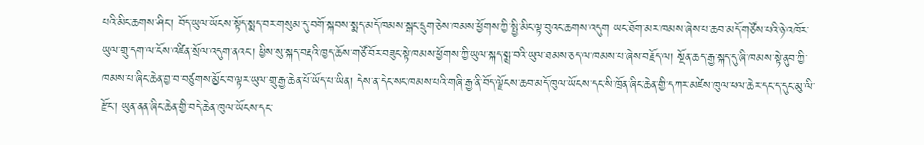པའི་མིང་ཆགས་ཤིང་། བོད་ཡུལ་ཡོངས་སྟོད་སྨད་བར་གསུམ་དུ་བགོ་སྐབས་སྨད་མདོ་ཁམས་སྒང་དྲུག་ཅེས་ཁམས་ཕྱོགས་ཀྱི་སྤྱི་མིང་ལྟ་བུའང་ཆགས་འདུག ཡང་ཐོག་མར་ཁམས་ཞེས་པ་ཆབ་མདོ་གཙོས་པའི་ཉེ་འཁོར་ཡུལ་གྲུ་དག་ལ་ངོས་འཛིན་སྲོལ་འདུག་ནའང་། ཕྱིས་སུ་སྐད་བརྡའི་ཁྱད་ཆོས་གཙོ་བོར་བཟུང་སྟེ་ཁམས་ཕྱོགས་ཀྱི་ཡུལ་སྐད་སྨྲ་བའི་ཡུལ་ཐམས་ཅད་ལ་ཁམས་པ་ཞེས་བརྗོད་ལ། སྔོན་ཆད་རྒྱ་སྐད་དུ་ཞི་ཁམས་སྟེ་ནུབ་ཀྱི་ཁམས་པ་ཞིང་ཆེན་བྱ་བ་བཙུགས་མྱོང་བ་ལྟར་ཡུལ་གྲུ་རྒྱ་ཆེན་པོ་ཡོད་པ་ཡིན། དེས་ན་དེང་སང་ཁམས་པའི་གཞི་རྒྱ་ནི་བོད་ལྗོངས་ཆབ་མདོ་ཁུལ་ཡོངས་དང་སི་ཁྲོན་ཞིང་ཆེན་གྱི་དཀར་མཛེས་ཁུལ་ཕལ་ཆེར་དང་ད་དུང་མུ་ལི་རྫོང་། ཡུན་ནན་ཞིང་ཆེན་གྱི་བདེ་ཆེན་ཁུལ་ཡོངས་དང་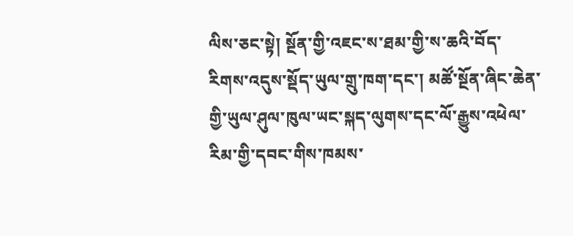ལིས་ཅང་སྟེ། སྔོན་གྱི་འཇང་ས་ཐམ་གྱི་ས་ཆའི་བོད་རིགས་འདུས་སྡོད་ཡུལ་གྲུ་ཁག་དང་། མཚོ་སྔོན་ཞིང་ཆེན་གྱི་ཡུལ་ཤུལ་ཁུལ་ཡང་སྐད་ལུགས་དང་ལོ་རྒྱུས་འཕེལ་རིམ་གྱི་དབང་གིས་ཁམས་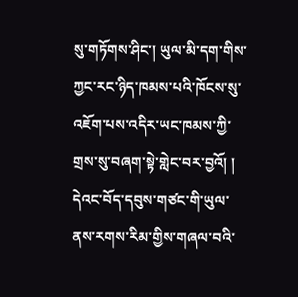སུ་གཏོགས་ཤིང་། ཡུལ་མི་དག་གིས་ཀྱང་རང་ཉིད་ཁམས་པའི་ཁོངས་སུ་འཇོག་པས་འདིར་ཡང་ཁམས་ཀྱི་གྲས་སུ་བཞག་སྟེ་གླེང་བར་བྱའོ། །
དེའང་བོད་དབུས་གཙང་གི་ཡུལ་ནས་རགས་རིམ་གྱིས་གཞལ་བའི་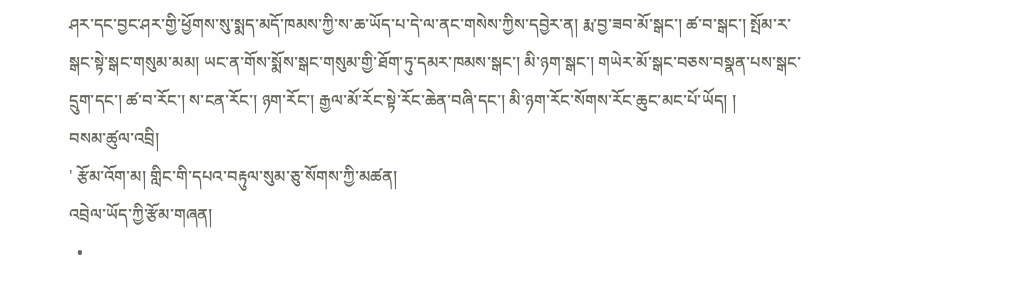ཤར་དང་བྱང་ཤར་གྱི་ཕྱོགས་སུ་སྨད་མདོ་ཁམས་ཀྱི་ས་ཆ་ཡོད་པ་དེ་ལ་ནང་གསེས་ཀྱིས་དབྱེར་ན། རྨ་བྱ་ཟབ་མོ་སྒང་། ཚ་བ་སྒང་། སྤོམ་ར་སྒང་སྟེ་སྒང་གསུམ་མམ། ཡང་ན་གོས་སྨོས་སྒང་གསུམ་གྱི་ཐོག་ཏུ་དམར་ཁམས་སྒང་། མི་ཉག་སྒང་། གཡེར་མོ་སྒང་བཅས་བསྣན་པས་སྒང་དྲུག་དང་། ཚ་བ་རོང་། ས་ངན་རོང་། ཉག་རོང་། རྒྱལ་མོ་རོང་སྟེ་རོང་ཆེན་བཞི་དང་། མི་ཉག་རོང་སོགས་རོང་ཆུང་མང་པོ་ཡོད། །
བསམ་ཚུལ་འབྲི།
' རྩོམ་འོག་མ། གླིང་གི་དཔའ་བརྟུལ་སུམ་ཅུ་སོགས་ཀྱི་མཚན།
འབྲེལ་ཡོད་ཀྱི་རྩོམ་གཞན།
  •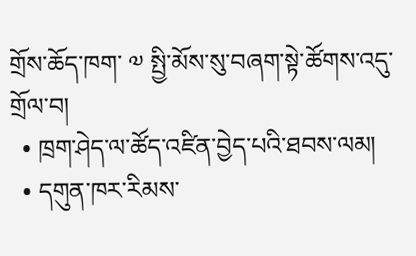གྲོས་ཆོད་ཁག་ ༧ སྤྱི་མོས་སུ་བཞག་སྟེ་ཚོགས་འདུ་གྲོལ་བ།
  • ཁྲག་ཤེད་ལ་ཚོད་འཛིན་བྱེད་པའི་ཐབས་ལམ།
  • དགུན་ཁར་རིམས་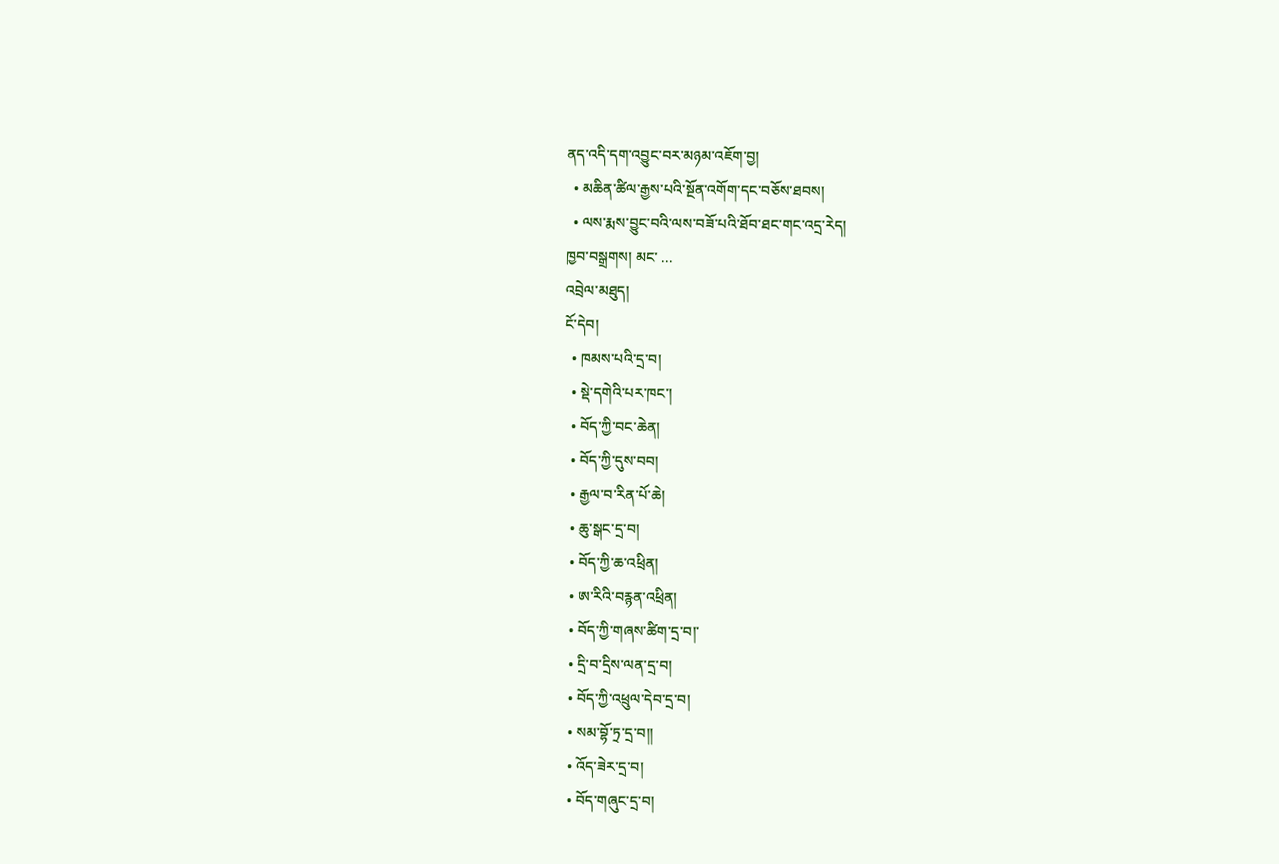ནད་འདི་དག་འབྱུང་བར་མཉམ་འཇོག་བྱ།
  • མཆིན་ཚིལ་རྒྱས་པའི་སྔོན་འགོག་དང་བཅོས་ཐབས།
  • ལས་རྨས་བྱུང་བའི་ལས་བཟོ་པའི་ཐོབ་ཐང་གང་འདྲ་རེད།
ཁྱབ་བསྒྲགས། མང་ ...
འབྲེལ་མཐུད།
ངོ་དེབ།
  • ཁམས་པའི་དྲ་བ།
  • སྡེ་དགེའི་པར་ཁང་།
  • བོད་ཀྱི་བང་ཆེན།
  • བོད་ཀྱི་དུས་བབ།
  • རྒྱལ་བ་རིན་པོ་ཆེ།
  • ཆུ་སྒང་དྲ་བ།
  • བོད་ཀྱི་ཆ་འཕྲིན།
  • ཨ་རིའི་བརྙན་འཕྲིན།
  • བོད་ཀྱི་གཞས་ཚིག་དྲ་བ།་
  • དྲི་བ་དྲིས་ལན་དྲ་བ།
  • བོད་ཀྱི་འཕྲུལ་དེབ་དྲ་བ།
  • སམ་བྷོ་ཏྲ་དྲ་བ།།
  • འོད་ཟེར་དྲ་བ།
  • བོད་གཞུང་དྲ་བ།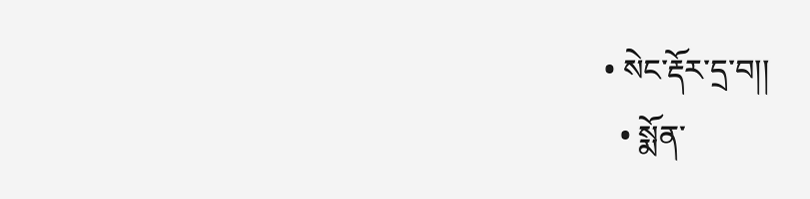• སེང་རྡོར་དྲ་བ།།
  • སྨོན་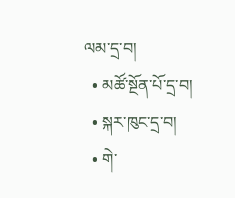ལམ་དྲ་བ།
  • མཚོ་སྔོན་པོ་དྲ་བ།
  • སྐར་ཁུང་དྲ་བ།
  • གེ་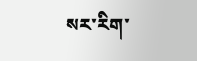སར་རིག་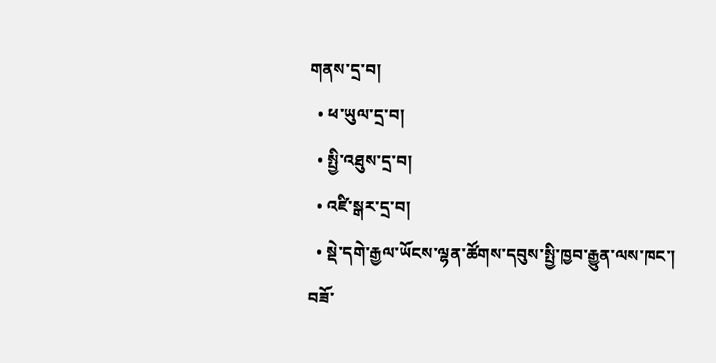གནས་དྲ་བ།
  • ཕ་ཡུལ་དྲ་བ།
  • སྤྱི་འཐུས་དྲ་བ།
  • འཛི་སྒར་དྲ་བ།
  • སྡེ་དགེ་རྒྱལ་ཡོངས་ལྷན་ཚོགས་དབུས་སྤྱི་ཁྱབ་རྒྱུན་ལས་ཁང་།
བཟོ་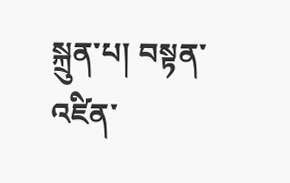སྐྲུན་པ། བསྟན་འཛིན་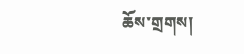ཆོས་གྲགས།